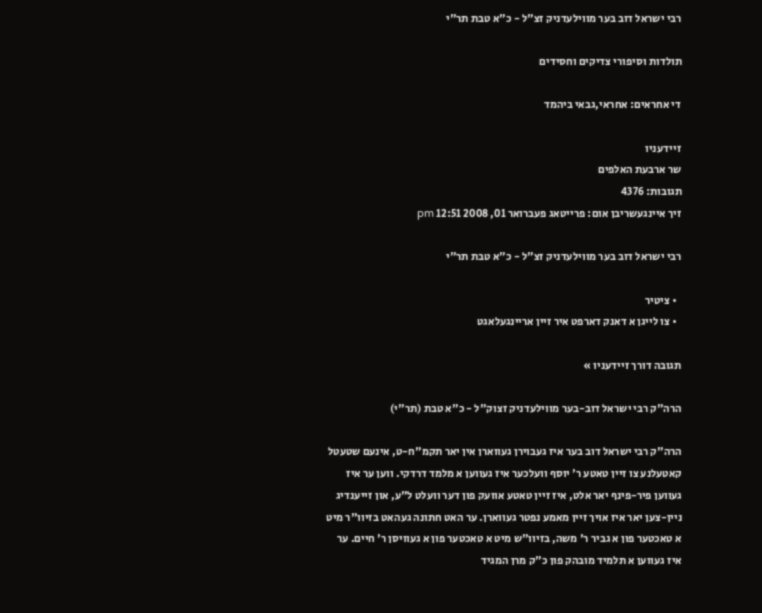רבי ישראל דוב בער מווילעדניק זצ"ל - כ"א טבת תר"י

תולדות וסיפורי צדיקים וחסידים

די אחראים: אחראי,גבאי ביהמד

זיידעניו
שר ארבעת האלפים
תגובות: 4376
זיך איינגעשריבן אום: פרייטאג פעברואר 01, 2008 12:51 pm

רבי ישראל דוב בער מווילעדניק זצ"ל - כ"א טבת תר"י

  • ציטיר
  • צו לייגן א דאנק דארפט איר זיין אריינגעלאגט

תגובה דורך זיידעניו »

הרה"ק רבי ישראל דוב-בער מווילעדניק זצוק"ל - כ"א טבת (תר"י)

הרה"ק רבי ישראל דוב בער איז געבוירן געווארן אין יאר תקמ"ח-ט, אינעם שטעטל קאטעלנע צו זיין טאטע ר' יוסף וועלכער איז געווען א מלמד דרדקי. ווען ער איז געווען פיר-פינף יאר אלט, איז זיין טאטע אוועק פון דער וועלט ל"ע, און זייענדיג ניין-צען יאר איז אויך זיין מאמע נפטר געווארן. ער האט חתונה געהאט בזיוו"ר מיט א טאכטער פון א גביר ר' משה, בזיוו"ש מיט א טאכטער פון א געוויסן ר' חיים. ער איז געווען א תלמיד מובהק פון כ"ק מרן המגיד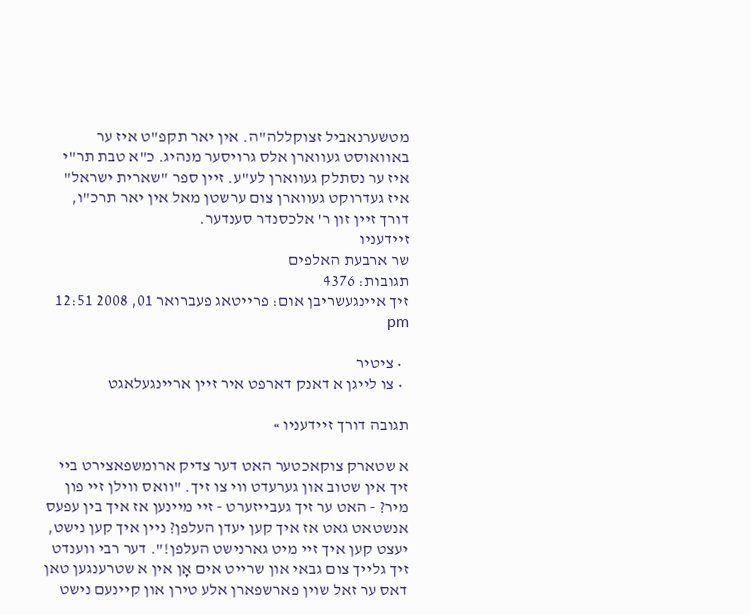מטשערנאביל זצוקללה"ה. אין יאר תקפ"ט איז ער באוואוסט געווארן אלס גרויסער מנהיג. כ"א טבת תר"י איז ער נסתלק געווארן לע"ע. זיין ספר "שארית ישראל" איז געדרוקט געווארן צום ערשטן מאל אין יאר תרכ"ו, דורך זיין זון ר' אלכסנדר סענדער.
זיידעניו
שר ארבעת האלפים
תגובות: 4376
זיך איינגעשריבן אום: פרייטאג פעברואר 01, 2008 12:51 pm

  • ציטיר
  • צו לייגן א דאנק דארפט איר זיין אריינגעלאגט

תגובה דורך זיידעניו »

א שטארק צוקאכטער האט דער צדיק ארומשפאצירט ביי זיך אין שטוב און גערעדט ווי צו זיך. "וואס ווילן זיי פון מיר? - האט ער זיך געבייזערט - זיי מיינען אז איך בין עפעס אנשטאט גאט אז איך קען יעדן העלפן? ניין איך קען נישט, יעצט קען איך זיי מיט גארנישט העלפן!". דער רבי ווענדט זיך גלייך צום גבאי און שרייט אים אָן אין א שטרענגען טאן דאס ער זאל שוין פארשפארן אלע טירן און קיינעם נישט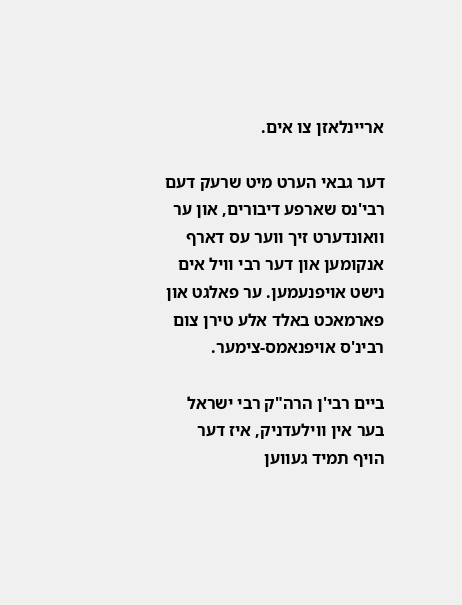אריינלאזן צו אים.

דער גבאי הערט מיט שרעק דעם רבי'נס שארפע דיבורים, און ער וואונדערט זיך ווער עס דארף אנקומען און דער רבי וויל אים נישט אויפנעמען. ער פאלגט און פארמאכט באלד אלע טירן צום רבינ'ס אויפנאמס-צימער.

ביים רבי'ן הרה"ק רבי ישראל בער אין ווילעדניק, איז דער הויף תמיד געווען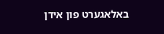באלאגערט פון אידן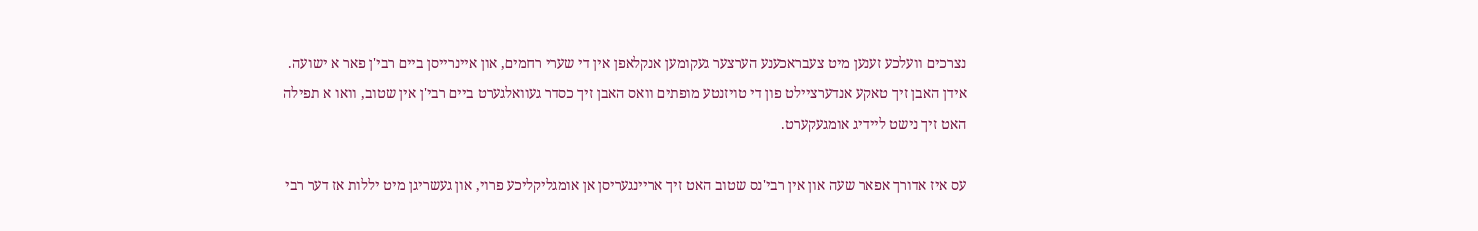נצרכים וועלכע זענען מיט צעבראכענע הערצער געקומען אנקלאפן אין די שערי רחמים, און איינרייסן ביים רבי'ן פאר א ישועה. אידן האבן זיך טאקע אנדערציילט פון די טויזנטע מופתים וואס האבן זיך כסדר געוואלגערט ביים רבי'ן אין שטוב, וואו א תפילה האט זיך נישט ליידיג אומגעקערט.

עס איז אדורך אפאר שעה און אין רבי'נס שטוב האט זיך אריינגעריסן אן אומגליקליכע פרוי, און געשריגן מיט יללות אז דער רבי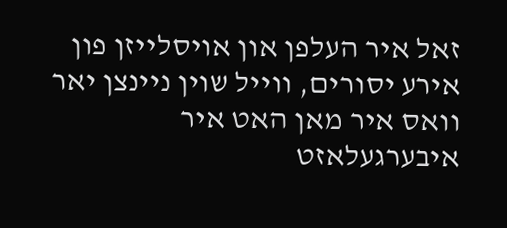זאל איר העלפן און אויסלייזן פון אירע יסורים, ווייל שוין ניינצן יאר וואס איר מאן האט איר איבערגעלאזט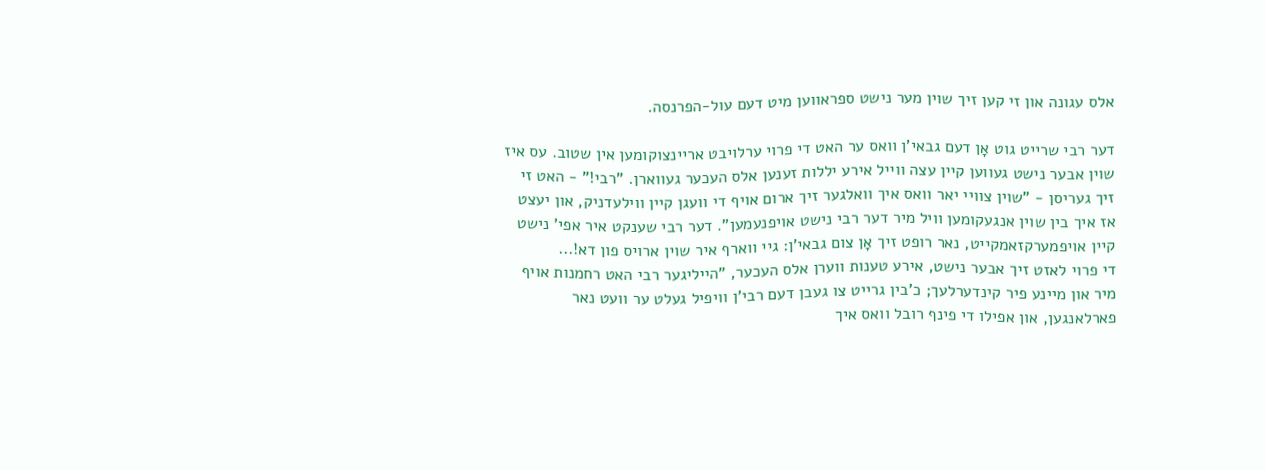אלס עגונה און זי קען זיך שוין מער נישט ספראווען מיט דעם עול-הפרנסה.

דער רבי שרייט גוט אָן דעם גבאי'ן וואס ער האט די פרוי ערלויבט אריינצוקומען אין שטוב. עס איז שוין אבער נישט געווען קיין עצה ווייל אירע יללות זענען אלס העכער געווארן. "רבי!" - האט זי זיך געריסן - "שוין צוויי יאר וואס איך וואלגער זיך ארום אויף די וועגן קיין ווילעדניק, און יעצט אז איך בין שוין אנגעקומען וויל מיר דער רבי נישט אויפנעמען". דער רבי שענקט איר אפי' נישט קיין אויפמערקזאמקייט, נאר רופט זיך אָן צום גבאי'ן: גיי ווארף איר שוין ארויס פון דא!...
די פרוי לאזט זיך אבער נישט, אירע טענות ווערן אלס העכער, "הייליגער רבי האט רחמנות אויף מיר און מיינע פיר קינדערלעך; כ'בין גרייט צו געבן דעם רבי'ן וויפיל געלט ער וועט נאר פארלאנגען, און אפילו די פינף רובל וואס איך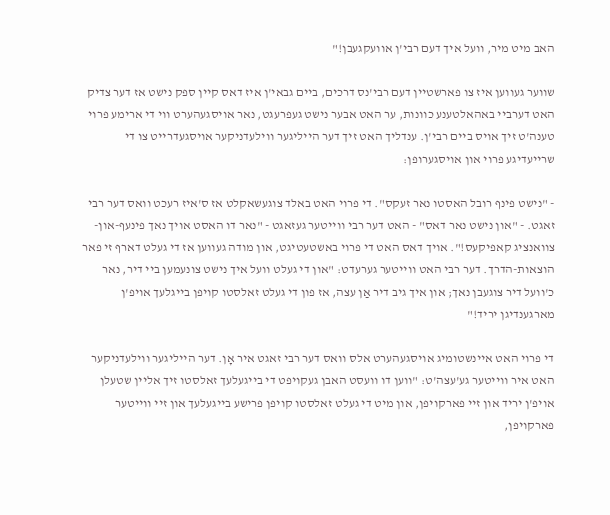האב מיט מיר, וועל איך דעם רבי'ן אוועקגעבן!"

שווער געווען איז צו פארשטיין דעם רבי'נס דרכים, ביים גבאי'ן איז דאס קיין ספק נישט אז דער צדיק האט דערביי באהאלטענע כוונות, ער האט אבער נישט געפרעגט, נאר אויסגעהערט ווי די ארימע פרוי טענה'ט זיך אויס ביים רבי'ן. ענדליך האט זיך דער הייליגער ווילעדניקער אויסגעדרייט צו די שרייעדיגע פרוי און אויסגערופן:

- "נישט פינף רובל האסטו נאר זעקס". די פרוי האט באלד צוגעשאקלט אז ס'איז רעכט וואס דער רבי זאגט. - "און נישט נאר דאס" - האט דער רבי ווייטער געזאגט - "נאר דו האסט אויך נאך פינעף-און-צוואנציג קאפיקעס!". אויך דאס האט די פרוי באשטעטיגט, און מודה געווען אז די געלט דארף זי פאר הוצאות-הדרך. דער רבי האט ווייטער גערעדט: "און די געלט וועל איך נישט צונעמען ביי דיר, נאר כ'וועל דיר צוגעבן נאך; און איך גיב דיר אַן עצה, אז פון די געלט זאלסטו קויפן בייגלעך אויפ'ן מארגענדיגן יריד!"

די פרוי האט איינשטומיג אויסגעהערט אלס וואס דער רבי זאגט איר אָן. דער הייליגער ווילעדניקער האט איר ווייטער גע'עצה'ט: "ווען דו וועסט האבן געקויפט די בייגעלעך זאלסטו זיך אליין שטעלן אויפ'ן יריד און זיי פארקויפן, און מיט די געלט זאלסטו קויפן פרישע בייגעלעך און זיי ווייטער פארקויפן,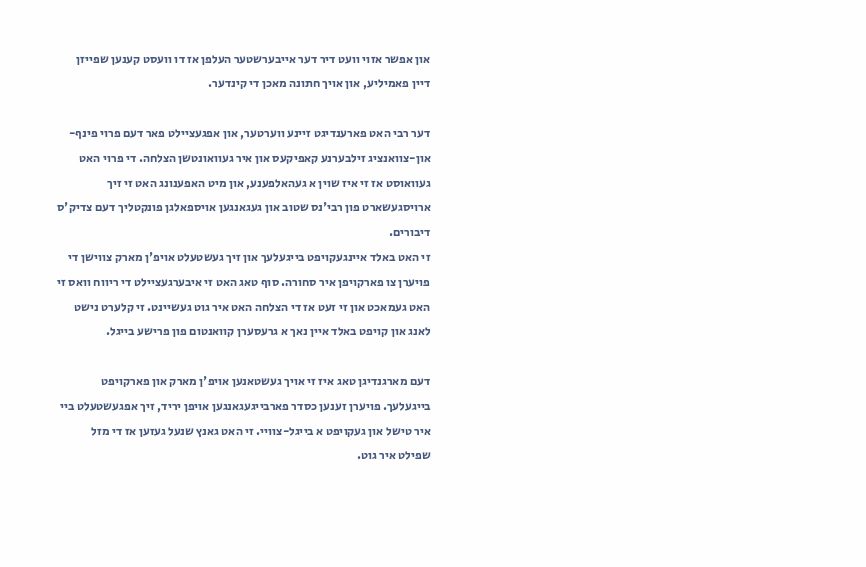און אפשר אזוי וועט דיר דער אייבערשטער העלפן אז דו וועסט קענען שפייזן דיין פאמיליע, און אויך חתונה מאכן די קינדער.

דער רבי האט פארענדיגט זיינע ווערטער, און אפגעציילט פאר דעם פרוי פינף-און-צוואנציג זילבערנע קאפיקעס און איר געוואונטשן הצלחה. די פרוי האט געוואוסט אז זי איז שוין א געהאלפענע, און מיט האפענונג האט זי זיך ארויסגעשארט פון רבי'נס שטוב און געגאנגען אויספאלגן פונקטליך דעם צדיק'ס דיבורים.
זי האט באלד איינגעקויפט בייגעלעך און זיך געשטעלט אויפ'ן מארק צווישן די פויערן צו פארקויפן איר סחורה. סוף טאג האט זי איבערגעציילט די ריווח וואס זי האט געמאכט און זי זעט אז די הצלחה האט איר גוט געשיינט. זי קלערט נישט לאנג און קויפט באלד איין נאך א גרעסערן קוואנטום פון פרישע בייגל.

דעם מארגנדיגן טאג איז זי אויך געשטאנען אויפ'ן מארק און פארקויפט בייגעלעך. פויערן זענען כסדר פארבייגעגאנגען אויפן יריד, זיך אפגעשטעלט ביי איר טישל און געקויפט א בייגל-צוויי. זי האט גאנץ שנעל געזען אז די מזל שפילט איר גוט.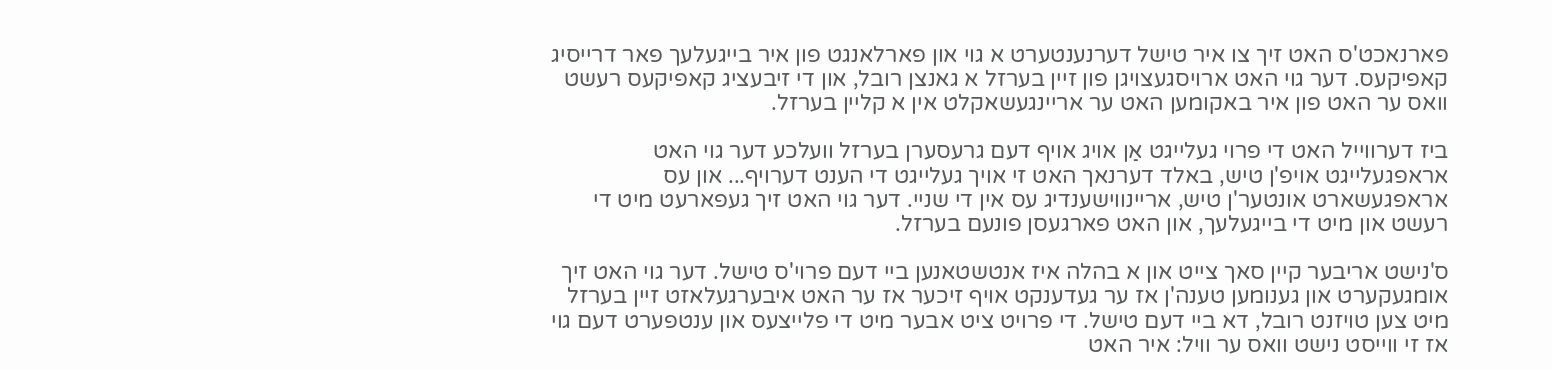פארנאכט'ס האט זיך צו איר טישל דערנענטערט א גוי און פארלאנגט פון איר בייגעלעך פאר דרייסיג קאפיקעס. דער גוי האט ארויסגעצויגן פון זיין בערזל א גאנצן רובל, און די זיבעציג קאפיקעס רעשט וואס ער האט פון איר באקומען האט ער אריינגעשאקלט אין א קליין בערזל.

ביז דערווייל האט די פרוי געלייגט אַן אויג אויף דעם גרעסערן בערזל וועלכע דער גוי האט אראפגעלייגט אויפ'ן טיש, באלד דערנאך האט זי אויך געלייגט די הענט דערויף... און עס אראפגעשארט אונטער'ן טיש, אריינווישענדיג עס אין די שניי. דער גוי האט זיך געפארעט מיט די רעשט און מיט די בייגעלעך, און האט פארגעסן פונעם בערזל.

ס'נישט אריבער קיין סאך צייט און א בהלה איז אנטשטאנען ביי דעם פרוי'ס טישל. דער גוי האט זיך אומגעקערט און גענומען טענה'ן אז ער געדענקט אויף זיכער אז ער האט איבערגעלאזט זיין בערזל מיט צען טויזנט רובל, דא ביי דעם טישל. די פרויט ציט אבער מיט די פלייצעס און ענטפערט דעם גוי אז זי ווייסט נישט וואס ער וויל: איר האט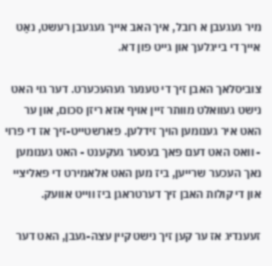מיר געגעבן א רובל, איך האב אייך געגעבן רעשט, נאַט אייך די בייגלעך און גייט פון דא.

צוביסלאך האבן זיך די טענער געהעכערט. דער גוי האט נישט געוואלט מוותר זיין אויף אזא ריזן סכום, און ער האט איר גענומען הויך זידלען. פארשטייט-זיך אז די פרוי - וואס האט דעם פאך בעסער געקענט - האט גענומען נאך העכער שרייען, ביז מען האט אלאמירט די פאליציי און די קולות האבן זיך דערטראגן ביז ווייט אוועק.

זעענדיג אז ער קען זיך נישט קיין עצה-געבן, האט דער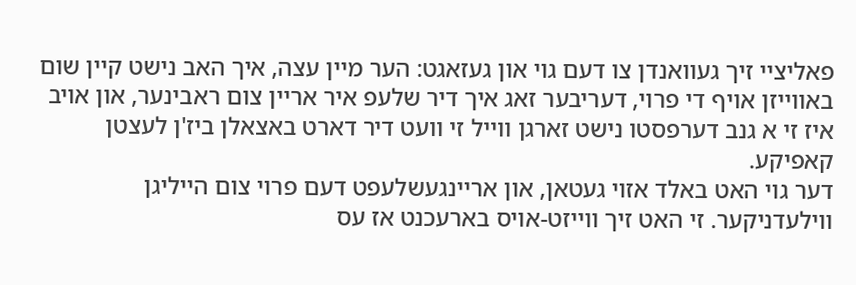פאליציי זיך געוואנדן צו דעם גוי און געזאגט: הער מיין עצה, איך האב נישט קיין שום באווייזן אויף די פרוי, דעריבער זאג איך דיר שלעפ איר אריין צום ראבינער, און אויב איז זי א גנב דערפסטו נישט זארגן ווייל זי וועט דיר דארט באצאלן ביז'ן לעצטן קאפיקע.
דער גוי האט באלד אזוי געטאן, און אריינגעשלעפט דעם פרוי צום הייליגן ווילעדניקער. זי האט זיך ווייזט-אויס בארעכנט אז עס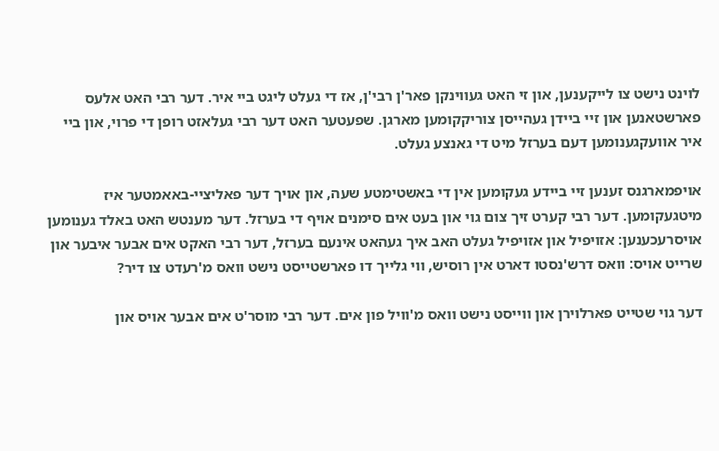לוינט נישט צו לייקענען, און זי האט געווינקן פאר'ן רבי'ן, אז די געלט ליגט ביי איר. דער רבי האט אלעס פארשטאנען און זיי ביידן געהייסן צוריקקומען מארגן. שפעטער האט דער רבי געלאזט רופן די פרוי, און ביי איר אוועקגענומען דעם בערזל מיט די גאנצע געלט.

אויפמארגנס זענען זיי ביידע געקומען אין די באשטימטע שעה, און אויך דער פאליציי-באאמטער איז מיטגעקומען. דער רבי קערט זיך צום גוי און בעט אים סימנים אויף די בערזל. דער מענטש האט באלד גענומען אויסרעכענען: אזויפיל און אזויפיל געלט האב איך געהאט אינעם בערזל, דער רבי האקט אים אבער איבער און שרייט אויס: וואס דרש'נסטו דארט אין רוסיש, ווי גלייך דו פארשטייסט נישט וואס מ'רעדט צו דיר?

דער גוי שטייט פארלוירן און ווייסט נישט וואס מ'וויל פון אים. דער רבי מוסר'ט אים אבער אויס און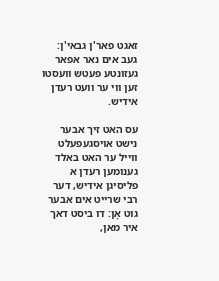זאגט פאר'ן גבאי'ן: געב אים נאר אפאר געזונטע פעטש וועסטו זען ווי ער וועט רעדן אידיש.

עס האט זיך אבער נישט אויסגעפעלט ווייל ער האט באלד גענומען רעדן א פליסיגן אידיש, דער רבי שרייט אים אבער גוט אָן: דו ביסט דאך איר מאן,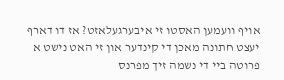אויף וועמען האסטו זי איבערגעלאזט? אז דו דארף יעצט חתונה מאכן די קינדער און זי האט נישט א פרוטה ביי די נשמה זיך מפרנס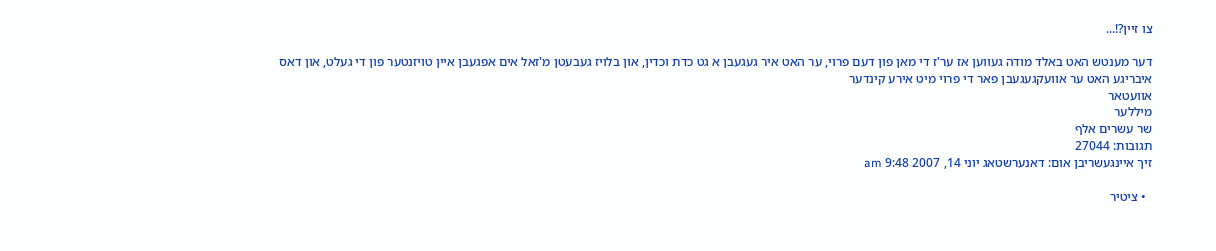צו זיין?!...

דער מענטש האט באלד מודה געווען אז ער'ז די מאן פון דעם פרוי, ער האט איר געגעבן א גט כדת וכדין, און בלויז געבעטן מ'זאל אים אפגעבן איין טויזנטער פון די געלט, און דאס איבריגע האט ער אוועקגעגעבן פאר די פרוי מיט אירע קינדער
אוועטאר
מיללער
שר עשרים אלף
תגובות: 27044
זיך איינגעשריבן אום: דאנערשטאג יוני 14, 2007 9:48 am

  • ציטיר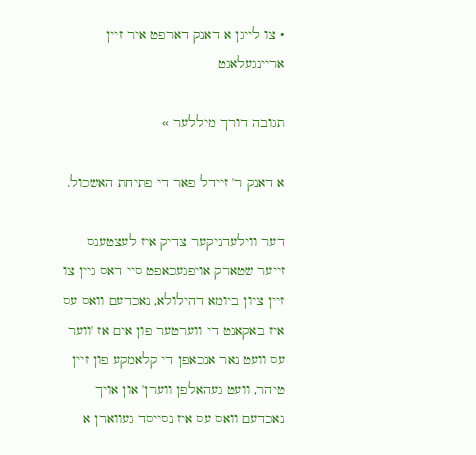• צו לייגן א דאנק דארפט איר זיין אריינגעלאגט

תגובה דורך מיללער »

א דאנק ר' זיידל פאר די פתיחת האשכול.

דער ווילעדניקער צדיק איז לעצטענס זייער שטארק אויפגעכאפט סיי דאס גיין צו זיין ציון ביומא דהילולא, נאכדעם וואס עס איז באקאנט די ווערטער פון אים אז 'ווער עס וועט נאר אנכאפן די קלאמקע פון זיין טיהר, וועט געהאלפן ווערן' און אויך נאכדעם וואס עס איז נסייסד געווארן א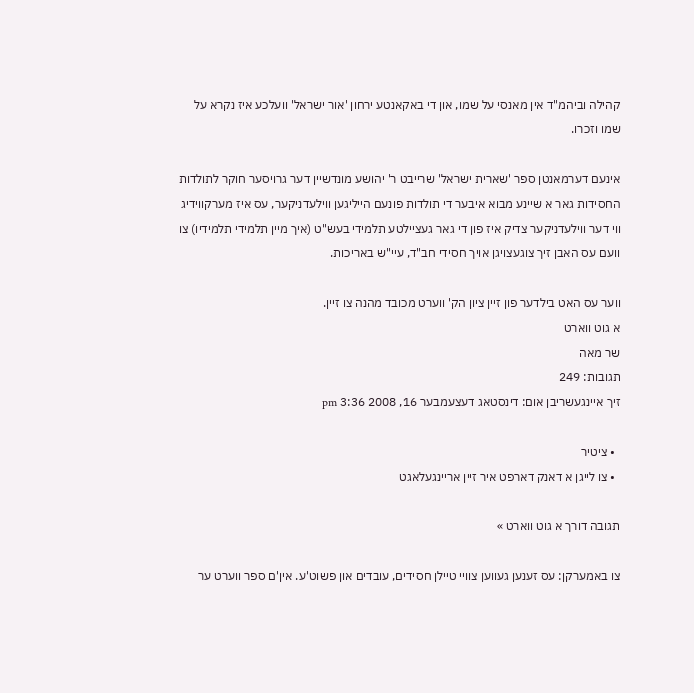קהילה וביהמ"ד אין מאנסי על שמו, און די באקאנטע ירחון 'אור ישראל' וועלכע איז נקרא על שמו וזכרו.

אינעם דערמאנטן ספר 'שארית ישראל' שרייבט ר' יהושע מונדשיין דער גרויסער חוקר לתולדות החסידות גאר א שיינע מבוא איבער די תולדות פונעם הייליגען ווילעדניקער, עס איז מערקווידיג ווי דער ווילעדניקער צדיק איז פון די גאר געציילטע תלמידי בעש"ט (איך מיין תלמידי תלמידיו) צו וועם עס האבן זיך צוגעצויגן אויך חסידי חב"ד, עיי"ש באריכות.

ווער עס האט בילדער פון זיין ציון הק' ווערט מכובד מהנה צו זיין.
א גוט ווארט
שר מאה
תגובות: 249
זיך איינגעשריבן אום: דינסטאג דעצעמבער 16, 2008 3:36 pm

  • ציטיר
  • צו לייגן א דאנק דארפט איר זיין אריינגעלאגט

תגובה דורך א גוט ווארט »

צו באמערקן: עס זענען געווען צוויי טיילן חסידים, עובדים און פשוט'ע. אין'ם ספר ווערט ער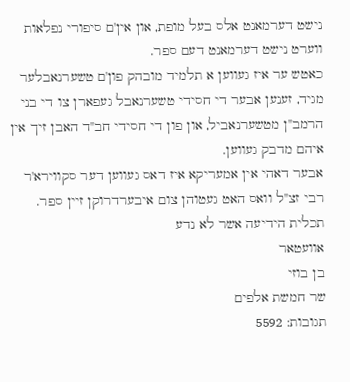נישט דערמאנט אלס בעל מופת, און אין'ם סיפורי נפלאות ווערט נישט דערמאנט דעם ספר.
כאטש ער איז געווען א תלמיד מובהק פון'ם טשערנאבלער מגיד, זענען אבער די חסידי טשערנאבל געפארן צו די בני הרמב"ן מטשערנאביל, און פון די חסידי חב"ד האבן זיך אין איהם מדבק געווען.
אבער דאהי אין אמעריקא איז דאס געווען דער סקווירא'ר רבי זצ"ל וואס האט געטוהן צום איבערדרוקן זיין ספר.
תכלית הידיעה אשר לא נדע
אוועטאר
בן בוזי
שר חמשת אלפים
תגובות: 5592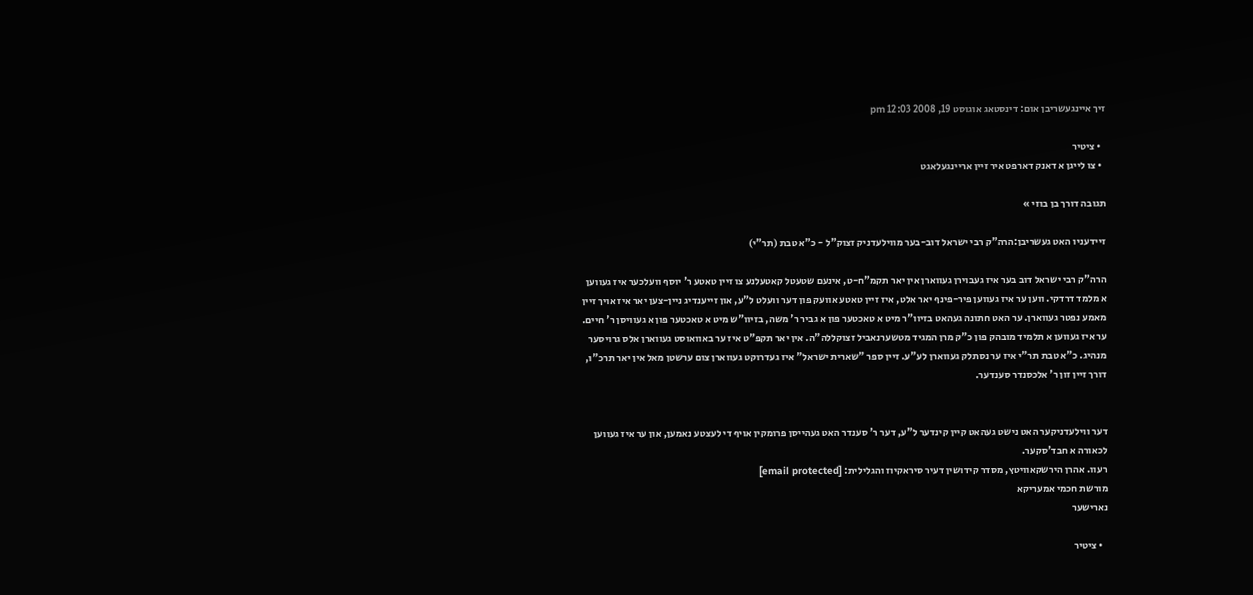זיך איינגעשריבן אום: דינסטאג אוגוסט 19, 2008 12:03 pm

  • ציטיר
  • צו לייגן א דאנק דארפט איר זיין אריינגעלאגט

תגובה דורך בן בוזי »

זיידעניו האט געשריבן:הרה"ק רבי ישראל דוב-בער מווילעדניק זצוק"ל - כ"א טבת (תר"י)

הרה"ק רבי ישראל דוב בער איז געבוירן געווארן אין יאר תקמ"ח-ט, אינעם שטעטל קאטעלנע צו זיין טאטע ר' יוסף וועלכער איז געווען א מלמד דרדקי. ווען ער איז געווען פיר-פינף יאר אלט, איז זיין טאטע אוועק פון דער וועלט ל"ע, און זייענדיג ניין-צען יאר איז אויך זיין מאמע נפטר געווארן. ער האט חתונה געהאט בזיוו"ר מיט א טאכטער פון א גביר ר' משה, בזיוו"ש מיט א טאכטער פון א געוויסן ר' חיים. ער איז געווען א תלמיד מובהק פון כ"ק מרן המגיד מטשערנאביל זצוקללה"ה. אין יאר תקפ"ט איז ער באוואוסט געווארן אלס גרויסער מנהיג. כ"א טבת תר"י איז ער נסתלק געווארן לע"ע. זיין ספר "שארית ישראל" איז געדרוקט געווארן צום ערשטן מאל אין יאר תרכ"ו, דורך זיין זון ר' אלכסנדר סענדער.


דער ווילעדניקער האט נישט געהאט קיין קינדער ל"ע, דער ר' סענדר האט געהייסן פרומקין אויף די לעצטע נאמען, און ער איז געווען לכאורה א חבד'סקער.
רעוו. אהרן הירשקאוויטץ, מסדר קידושין דעיר סיראקיוז והגלילית: [email protected]
מורשת חכמי אמעריקא
נארישער

  • ציטיר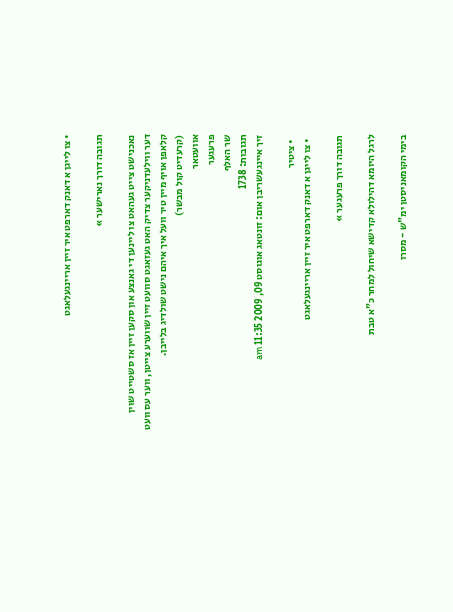• צו לייגן א דאנק דארפט איר זיין אריינגעלאגט

תגובה דורך נארישער »

נאכנישט צייט געהאט צו ליינען די גאנצע און סקען זיין אז סשטייט שוין
דער ווילעדניקער צדיק האט געזאגט סוועט זיין שווערע צייטן, ווער עס וועט קלאפן אויף מיין טיר וועל איך איהם נישט שולדיג בלייבן.
(קרעדיט קול מבשר)
אוועטאר
פרעגער
שר האלף
תגובות: 1738
זיך איינגעשריבן אום: זונטאג אוגוסט 09, 2009 11:35 am

  • ציטיר
  • צו לייגן א דאנק דארפט איר זיין אריינגעלאגט

תגובה דורך פרעגער »

לרגל היומא דהילולא קדישא שיחול למחר כ"א טבת

בימי הקומאניסטן ימ"ש - מסרו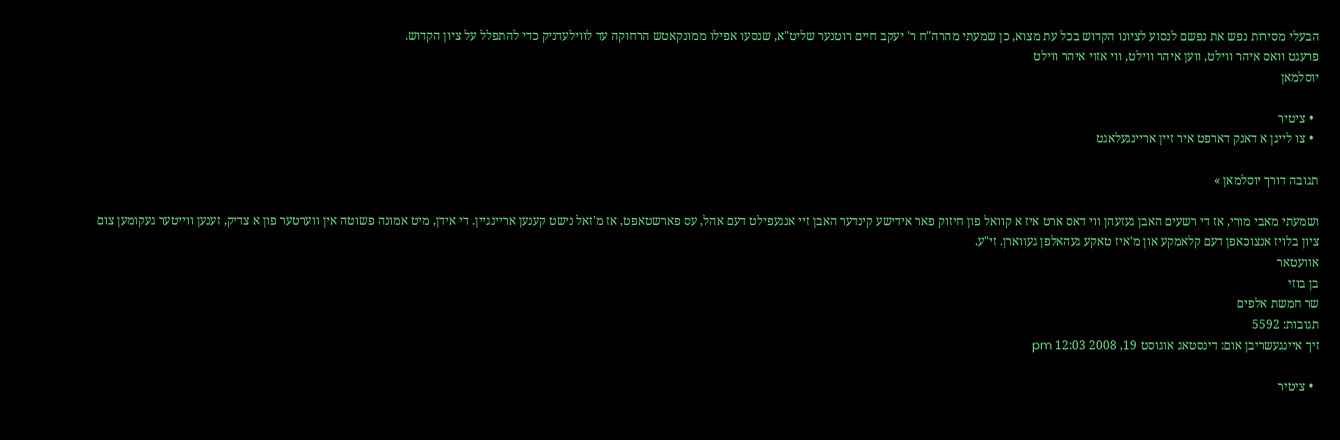הבעלי מסירות נפש את נפשם לנסוע לציונו הקדוש בכל עת מצוא, כן שמעתי מהרה"ח ר' יעקב חיים רוטנער שליט"א, שנסעו אפילו ממונקאטש הרחוקה עד לווילעדניק כדי להתפלל על ציון הקדוש.
פרעגט וואס איהר ווילט, ווען איהר ווילט, ווי אזוי איהר ווילט
יוסלמאן

  • ציטיר
  • צו לייגן א דאנק דארפט איר זיין אריינגעלאגט

תגובה דורך יוסלמאן »

ושמעתי מאבי מורי, אז די רשעים האבן געזעהן ווי דאס ארט איז א קוואל פון חיזוק פאר אידישע קינדער האבן זיי אנגעפילט דעם אהל, עס פארשטאפט, אז מ'זאל נישט קענען אריינגיין. די אידן, מיט אמונה פשוטה אין ווערטער פון א צדיק, זענען ווייטער געקומען צום ציון בלויז אנצוכאפן דעם קלאמקע און מ'איז טאקע געהאלפן געווארן. זי"ע.
אוועטאר
בן בוזי
שר חמשת אלפים
תגובות: 5592
זיך איינגעשריבן אום: דינסטאג אוגוסט 19, 2008 12:03 pm

  • ציטיר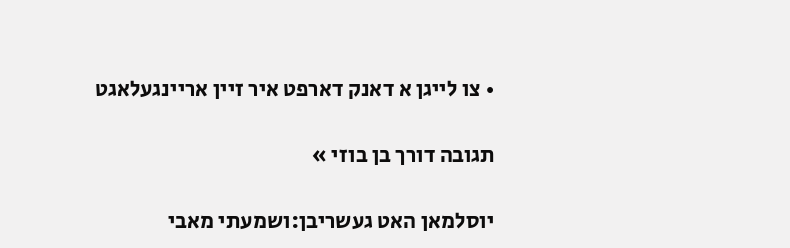• צו לייגן א דאנק דארפט איר זיין אריינגעלאגט

תגובה דורך בן בוזי »

יוסלמאן האט געשריבן:ושמעתי מאבי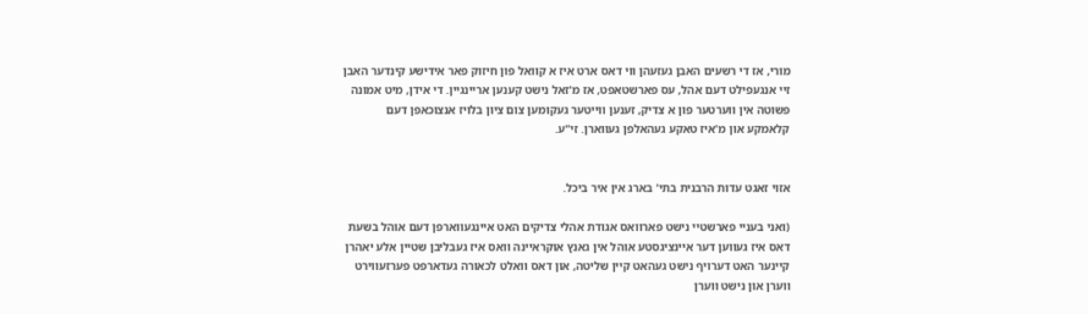מורי, אז די רשעים האבן געזעהן ווי דאס ארט איז א קוואל פון חיזוק פאר אידישע קינדער האבן זיי אנגעפילט דעם אהל, עס פארשטאפט, אז מ'זאל נישט קענען אריינגיין. די אידן, מיט אמונה פשוטה אין ווערטער פון א צדיק, זענען ווייטער געקומען צום ציון בלויז אנצוכאפן דעם קלאמקע און מ'איז טאקע געהאלפן געווארן. זי"ע.


אזוי זאגט עדות הרבנית בתי' בארג אין איר ביכל.

(ואני בעניי פארשטיי נישט פארוואס אגודת אהלי צדיקים האט איינגעווארפן דעם אוהל בשעת דאס איז געווען דער איינציגסטע אוהל אין גאנץ אוקראיינה וואס איז געבליבן שטיין אלע יאהרן קיינער האט דערויף נישט געהאט קיין שליטה, און דאס וואלט לכאורה געדארפט פערזעווירט ווערן און נישט ווערן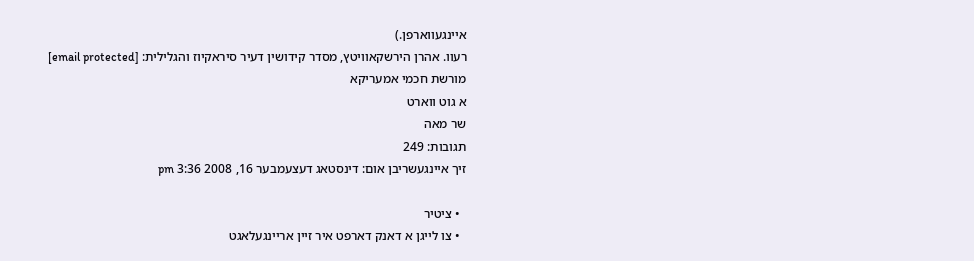איינגעווארפן.)
רעוו. אהרן הירשקאוויטץ, מסדר קידושין דעיר סיראקיוז והגלילית: [email protected]
מורשת חכמי אמעריקא
א גוט ווארט
שר מאה
תגובות: 249
זיך איינגעשריבן אום: דינסטאג דעצעמבער 16, 2008 3:36 pm

  • ציטיר
  • צו לייגן א דאנק דארפט איר זיין אריינגעלאגט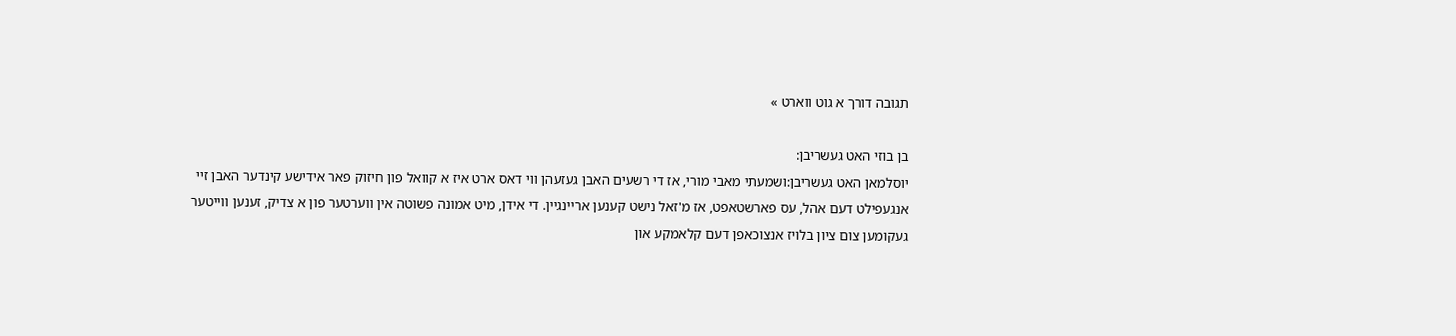תגובה דורך א גוט ווארט »

בן בוזי האט געשריבן:
יוסלמאן האט געשריבן:ושמעתי מאבי מורי, אז די רשעים האבן געזעהן ווי דאס ארט איז א קוואל פון חיזוק פאר אידישע קינדער האבן זיי אנגעפילט דעם אהל, עס פארשטאפט, אז מ'זאל נישט קענען אריינגיין. די אידן, מיט אמונה פשוטה אין ווערטער פון א צדיק, זענען ווייטער געקומען צום ציון בלויז אנצוכאפן דעם קלאמקע און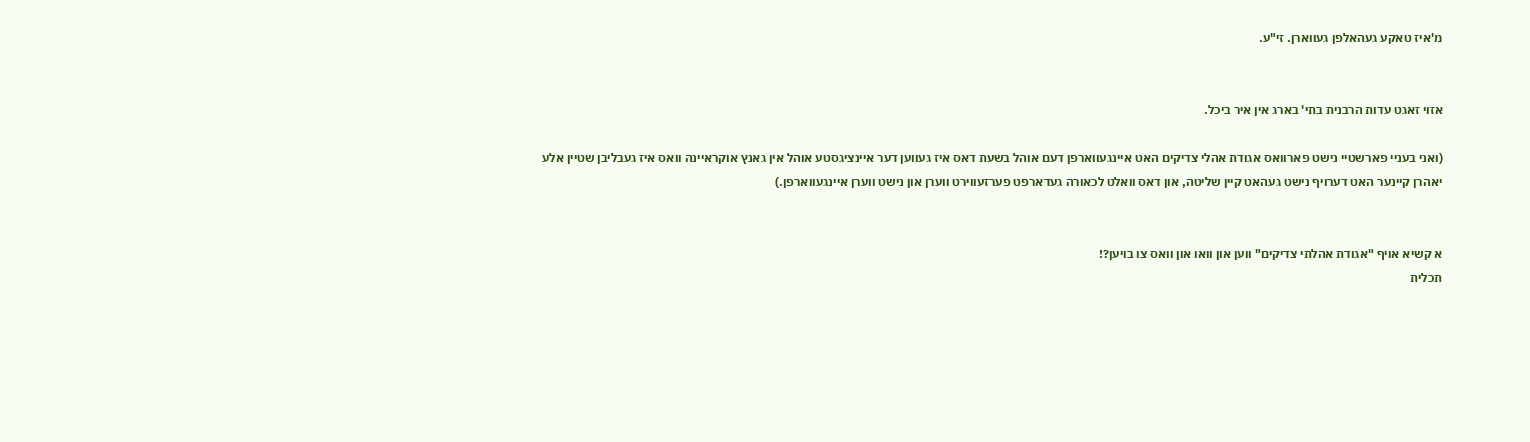מ'איז טאקע געהאלפן געווארן. זי"ע.


אזוי זאגט עדות הרבנית בתי' בארג אין איר ביכל.

(ואני בעניי פארשטיי נישט פארוואס אגודת אהלי צדיקים האט איינגעווארפן דעם אוהל בשעת דאס איז געווען דער איינציגסטע אוהל אין גאנץ אוקראיינה וואס איז געבליבן שטיין אלע יאהרן קיינער האט דערויף נישט געהאט קיין שליטה, און דאס וואלט לכאורה געדארפט פערזעווירט ווערן און נישט ווערן איינגעווארפן.)


א קשיא אויף "אגודת אהלתי צדיקים" ווען און וואו און וואס צו בויען?!
תכלית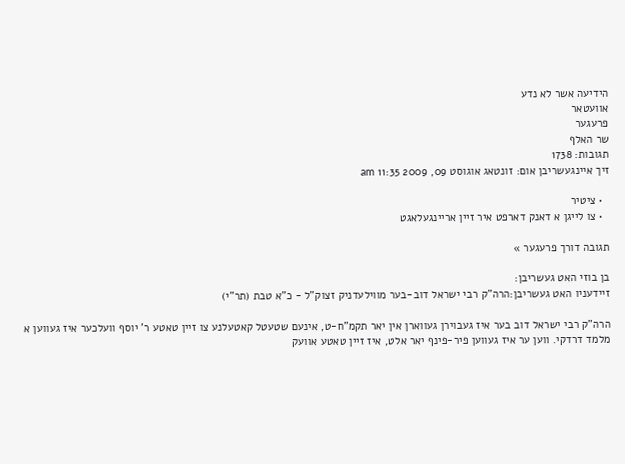הידיעה אשר לא נדע
אוועטאר
פרעגער
שר האלף
תגובות: 1738
זיך איינגעשריבן אום: זונטאג אוגוסט 09, 2009 11:35 am

  • ציטיר
  • צו לייגן א דאנק דארפט איר זיין אריינגעלאגט

תגובה דורך פרעגער »

בן בוזי האט געשריבן:
זיידעניו האט געשריבן:הרה"ק רבי ישראל דוב-בער מווילעדניק זצוק"ל - כ"א טבת (תר"י)

הרה"ק רבי ישראל דוב בער איז געבוירן געווארן אין יאר תקמ"ח-ט, אינעם שטעטל קאטעלנע צו זיין טאטע ר' יוסף וועלכער איז געווען א מלמד דרדקי. ווען ער איז געווען פיר-פינף יאר אלט, איז זיין טאטע אוועק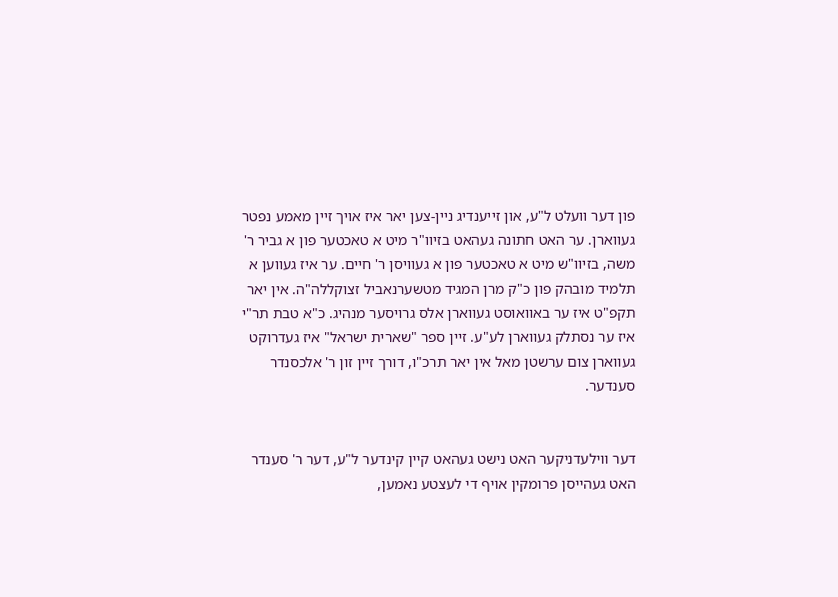פון דער וועלט ל"ע, און זייענדיג ניין-צען יאר איז אויך זיין מאמע נפטר געווארן. ער האט חתונה געהאט בזיוו"ר מיט א טאכטער פון א גביר ר' משה, בזיוו"ש מיט א טאכטער פון א געוויסן ר' חיים. ער איז געווען א תלמיד מובהק פון כ"ק מרן המגיד מטשערנאביל זצוקללה"ה. אין יאר תקפ"ט איז ער באוואוסט געווארן אלס גרויסער מנהיג. כ"א טבת תר"י איז ער נסתלק געווארן לע"ע. זיין ספר "שארית ישראל" איז געדרוקט געווארן צום ערשטן מאל אין יאר תרכ"ו, דורך זיין זון ר' אלכסנדר סענדער.


דער ווילעדניקער האט נישט געהאט קיין קינדער ל"ע, דער ר' סענדר האט געהייסן פרומקין אויף די לעצטע נאמען,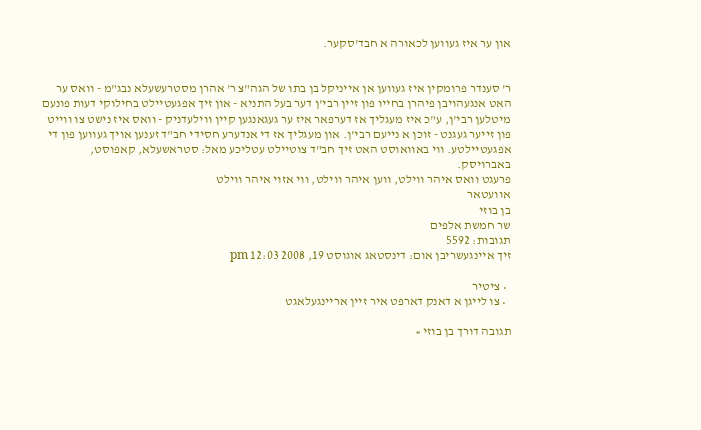און ער איז געווען לכאורה א חבד'סקער.


ר' סענדר פרומקין איז געווען אן אייניקל בן בתו של הגה"צ ר' אהרן מסטרעשעלא נבג"מ - וואס ער האט אנגעהויבן פיהרן בחייו פון זיין רבי'ן דער בעל התניא - און זיך אפגעטיילט בחילוקי דעות פונעם מיטלען רבי'ן, ע"כ איז מעגליך אז דערפאר איז ער געגאנגען קיין ווילעדניק - וואס איז נישט צו ווייט פון זייער געגנט - זוכן א נייעם רבי'ן. און מעגליך אז די אנדערע חסידי חב"ד זענען אויך געווען פון די אפגעטיילטע. ווי באוואוסט האט זיך חב"ד צוטיילט עטליכע מאל: סטראשעלא, קאפוסט, באברויסק.
פרעגט וואס איהר ווילט, ווען איהר ווילט, ווי אזוי איהר ווילט
אוועטאר
בן בוזי
שר חמשת אלפים
תגובות: 5592
זיך איינגעשריבן אום: דינסטאג אוגוסט 19, 2008 12:03 pm

  • ציטיר
  • צו לייגן א דאנק דארפט איר זיין אריינגעלאגט

תגובה דורך בן בוזי »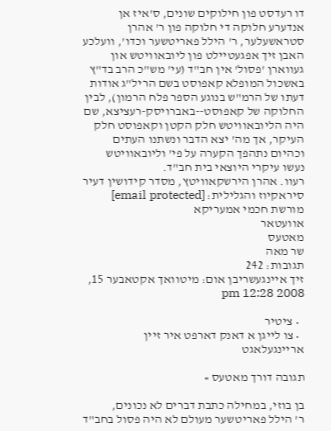דו רעדסט פון חילוקים שונים, ס'איז אן אנדערע חלוקה די חלוקה פון ר' אהרן סטראשעלער, ר' הילל פאריטשער וכדו', וועלכע האבן זיך אפגעטיילט פון ליובאוויטש און געווארן 'פסול' אין חב"ד (עי' מש"כ הרב בד"ץ באשכול המופלא קאפוסט בשם הריל"ג אודות דעתו של הרמ"ש בנוגע הספר פלח הרמון), לבין החלוקה של קאפוסט--באברויסק-רעציצא, שם היה הליובאוויטש חלק הקטן וקאפוסט חלק העיקר, אך מה' יצא הדבר ונשתנו העתים וכהיום נתהפך הקערה על פי' וליובאוויטש נעשו עיקרי היוצאי בית חב"ד.
רעוו. אהרן הירשקאוויטץ, מסדר קידושין דעיר סיראקיוז והגלילית: [email protected]
מורשת חכמי אמעריקא
אוועטאר
מאטעס
שר מאה
תגובות: 242
זיך איינגעשריבן אום: מיטוואך אקטאבער 15, 2008 12:28 pm

  • ציטיר
  • צו לייגן א דאנק דארפט איר זיין אריינגעלאגט

תגובה דורך מאטעס »

בן בוזי, במחילה כתבת דברים לא נכונים,
ר' הילל פאריטשער מעולם לא היה פסול בחב"ד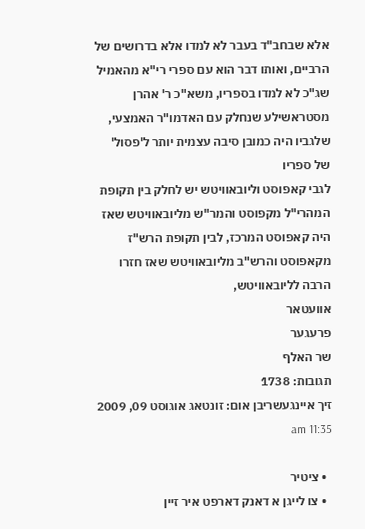אלא שבחב"ד בעבר לא למדו אלא בדרושים של הרביים, ואותו דבר הוא עם ספרי רי"א מהאמיל שג"כ לא למדו בספריו, משא"כ ר' אהרן מסטראשילע שנחלק עם האדמו"ר האמצעי, שלגביו היה כמובן סיבה עצמית יותר ל'פסול' של ספריו
לגבי קאפוסט וליובאוויטש יש לחלק בין תקופת המהרי"ל מקפוסט והמר"ש מליובאוויטש שאז היה קאפוסט המרכז, לבין תקופת הרש"ז מקאפוסט והרש"ב מליובאוויטש שאז חזרו הרבה לליובאוויטש,
אוועטאר
פרעגער
שר האלף
תגובות: 1738
זיך איינגעשריבן אום: זונטאג אוגוסט 09, 2009 11:35 am

  • ציטיר
  • צו לייגן א דאנק דארפט איר זיין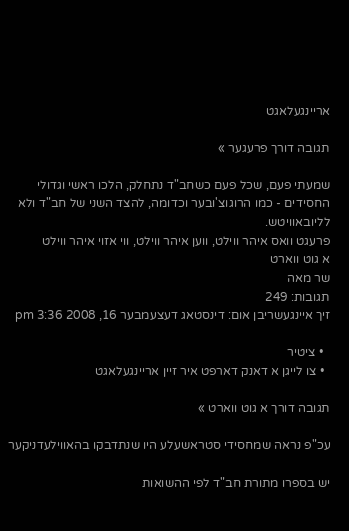אריינגעלאגט

תגובה דורך פרעגער »

שמעתי פעם, שכל פעם כשחב"ד נתחלק, הלכו ראשי וגדולי החסידים - כמו הרוגוצ'ובער וכדומה, להצד השני של חב"ד ולא לליובאוויטש.
פרעגט וואס איהר ווילט, ווען איהר ווילט, ווי אזוי איהר ווילט
א גוט ווארט
שר מאה
תגובות: 249
זיך איינגעשריבן אום: דינסטאג דעצעמבער 16, 2008 3:36 pm

  • ציטיר
  • צו לייגן א דאנק דארפט איר זיין אריינגעלאגט

תגובה דורך א גוט ווארט »

עכ"פ נראה שמחסידי סטראשעלע היו שנתדבקו בהאווילעדניקער

יש בספרו מתורת חב"ד לפי ההשואות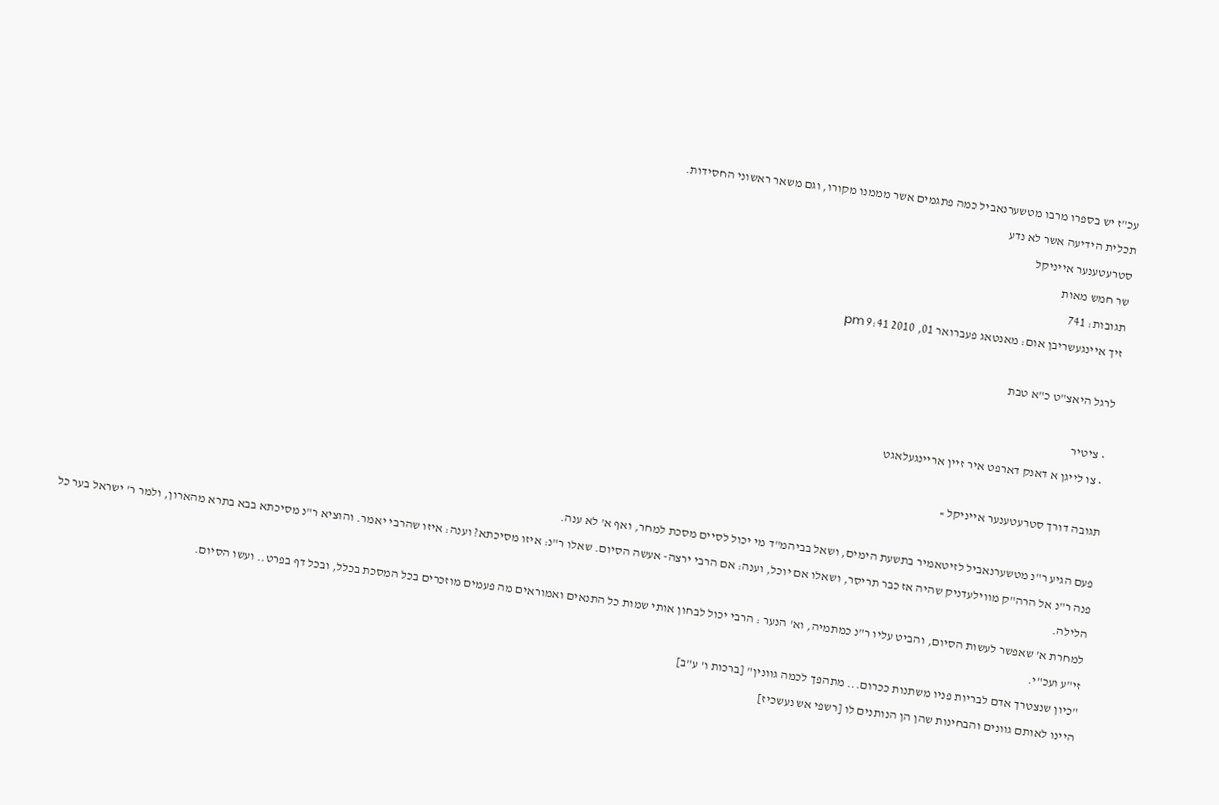עכ"ז יש בספרו מרבו מטשערנאביל כמה פתגמים אשר מממנו מקורו, וגם משאר ראשוני החסידות.
תכלית הידיעה אשר לא נדע
סטרעטענער אייניקל
שר חמש מאות
תגובות: 741
זיך איינגעשריבן אום: מאנטאג פעברואר 01, 2010 9:41 pm

לרגל היאצ"ט כ"א טבת

  • ציטיר
  • צו לייגן א דאנק דארפט איר זיין אריינגעלאגט

תגובה דורך סטרעטענער אייניקל »

פעם הגיע ר"נ מטשערנאביל לזיטאמיר בתשעת הימים, ושאל בביהמ"ד מי יכול לסיים מסכת למחר, ואף א' לא ענה.
פנה ר"נ אל הרה"ק מווילעדניק שהיה אז כבר תריסר, ושאלו אם יוכל, וענה: אם הרבי ירצה- אעשה הסיום. שאלו ר"נ: איזו מסיכתא? וענה: איזו שהרבי יאמר. והוציא ר"נ מסיכתא בבא בתרא מהארון, ולמר ר' ישראל בער כל הלילה.
למחרת א' שאפשר לעשות הסיום, והביט עליו ר"נ כמתמיה, וא' הנער : הרבי יכול לבחון אותי שמות כל התנאים ואמוראים מה פעמים מוזכרים בכל המסכת בכלל, ובכל דף בפרט.. ועשו הסיום.
זי"ע ועכ"י.
"כיון שנצטרך אדם לבריות פניו משתנות ככרום... מתהפך לכמה גוונין" [ברכות ו' ע"ב]
היינו לאותם גוונים והבחינות שהן הן הנותנים לו [רשפי אש נעשכיז]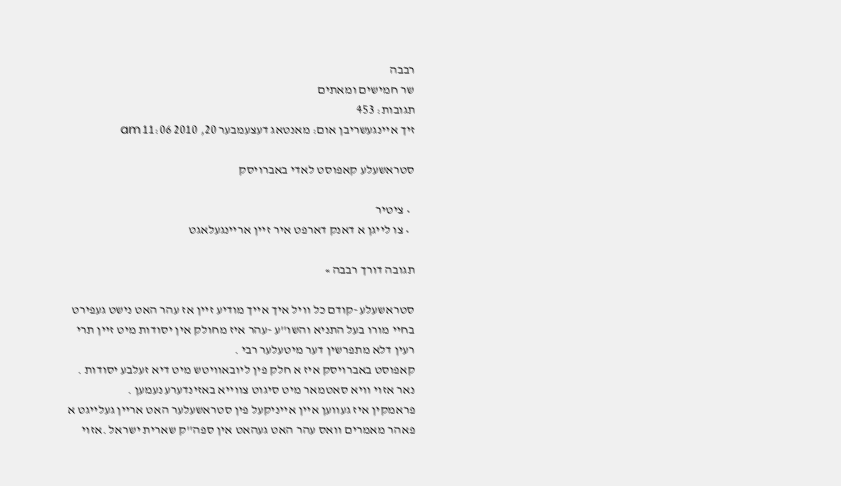רבבה
שר חמישים ומאתים
תגובות: 453
זיך איינגעשריבן אום: מאנטאג דעצעמבער 20, 2010 11:06 am

סטראשעלע קאפוסט לאדי באברויסק

  • ציטיר
  • צו לייגן א דאנק דארפט איר זיין אריינגעלאגט

תגובה דורך רבבה »

סטראשעלע -קודם כל וויל איך אייך מודיע זיין אז עהר האט נישט געפירט בחיי מורו בעל התניא והשו''ע -עהר איז מחולק אין יסודות מיט זיין תרי רעין דלא מתפרשין דער מיטעלער רבי .
קאפוסט באברויסק איז א חלק פין ליובאוויטש מיט דיא זעלבע יסודות . נאר אזוי וויא סאטמאר מיט סיגוט צווייא באזינדערע נעמען .
פראמקין איז געווען איין אייניקעל פין סטראשעלער האט אריין געלייגט א פאהר מאמרים וואס עהר האט געהאט אין ספה''ק שארית ישראל .אזוי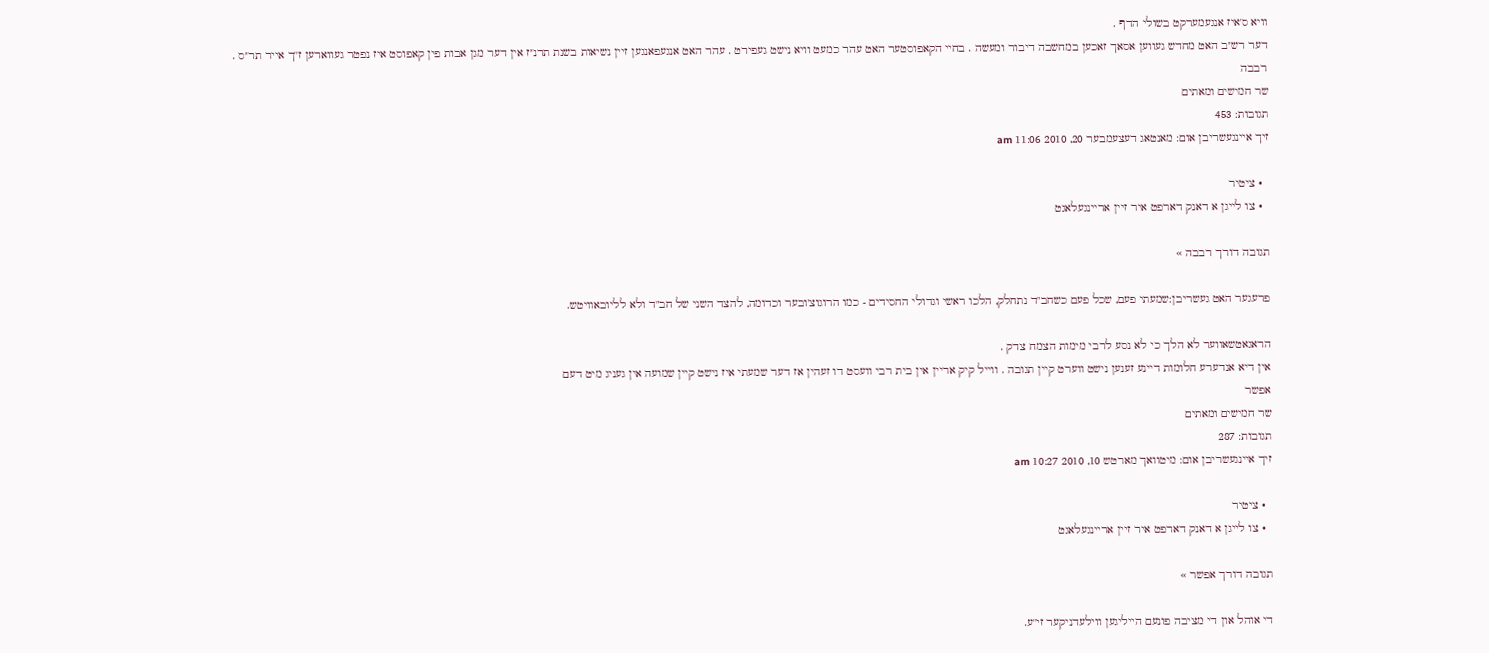וויא ס'איז אנגעמערקט בשולי הדף .
דער רש''ב האט מחדש געווען אסאך זאכען במחשבה דיבור ומעשה . בחיי הקאפוסטער האט עהר כמעט וויא נישט געפירט . עהר האט אנגעפאנגען זיין נשיאות בשנת תרנ''ז אין דער מגן אבות פין קאפוסט איז נפטר געווארען ז''ך אייר תר''ס .
רבבה
שר חמישים ומאתים
תגובות: 453
זיך איינגעשריבן אום: מאנטאג דעצעמבער 20, 2010 11:06 am

  • ציטיר
  • צו לייגן א דאנק דארפט איר זיין אריינגעלאגט

תגובה דורך רבבה »

פרעגער האט געשריבן:שמעתי פעם, שכל פעם כשחב"ד נתחלק, הלכו ראשי וגדולי החסידים - כמו הרוגוצ'ובער וכדומה, להצד השני של חב"ד ולא לליובאוויטש.

הראגאטשאווער לא הלך כי לא נסע לרבי מימות הצמח צדק .
אין דיא אנדערע חלומות דיינע זענען נישט ווערט קיין תגובה . ווייל קיק אריין אין בית רבי וועסט דו זעהין אז דער שמעתי איז נישט קיין שמועה אין געניג מיט דעם
אפשר
שר חמישים ומאתים
תגובות: 287
זיך איינגעשריבן אום: מיטוואך מארטש 10, 2010 10:27 am

  • ציטיר
  • צו לייגן א דאנק דארפט איר זיין אריינגעלאגט

תגובה דורך אפשר »

די אוהל און די מציבה פונעם הייליגען ווילעדניקער זי''ע.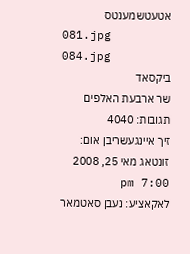אטעטשמענטס
081.jpg
084.jpg
ביקסאד
שר ארבעת האלפים
תגובות: 4040
זיך איינגעשריבן אום: זונטאג מאי 25, 2008 7:00 pm
לאקאציע: נעבן סאטמאר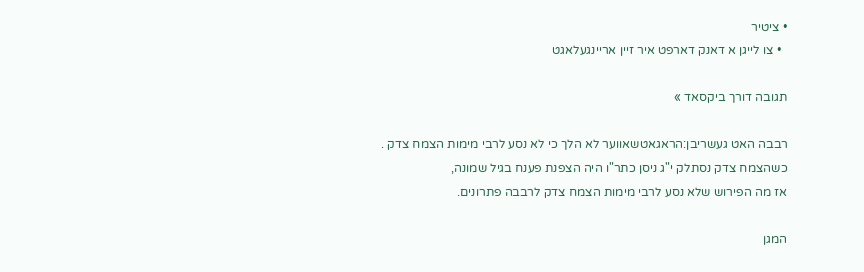• ציטיר
  • צו לייגן א דאנק דארפט איר זיין אריינגעלאגט

תגובה דורך ביקסאד »

רבבה האט געשריבן:הראגאטשאווער לא הלך כי לא נסע לרבי מימות הצמח צדק .
כשהצמח צדק נסתלק י"ג ניסן כתר"ו היה הצפנת פענח בגיל שמונה,
אז מה הפירוש שלא נסע לרבי מימות הצמח צדק לרבבה פתרונים.

המגן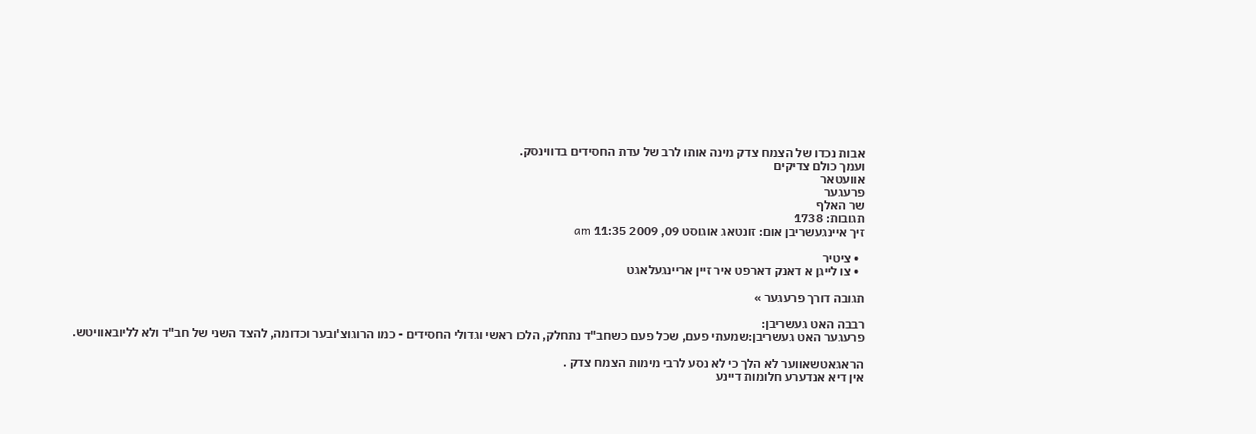אבות נכדו של הצמח צדק מינה אותו לרב של עדת החסידים בדווינסק.
ועמך כולם צדיקים
אוועטאר
פרעגער
שר האלף
תגובות: 1738
זיך איינגעשריבן אום: זונטאג אוגוסט 09, 2009 11:35 am

  • ציטיר
  • צו לייגן א דאנק דארפט איר זיין אריינגעלאגט

תגובה דורך פרעגער »

רבבה האט געשריבן:
פרעגער האט געשריבן:שמעתי פעם, שכל פעם כשחב"ד נתחלק, הלכו ראשי וגדולי החסידים - כמו הרוגוצ'ובער וכדומה, להצד השני של חב"ד ולא לליובאוויטש.

הראגאטשאווער לא הלך כי לא נסע לרבי מימות הצמח צדק .
אין דיא אנדערע חלומות דיינע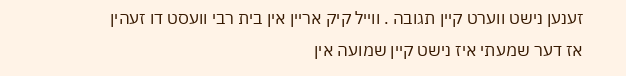זענען נישט ווערט קיין תגובה . ווייל קיק אריין אין בית רבי וועסט דו זעהין אז דער שמעתי איז נישט קיין שמועה אין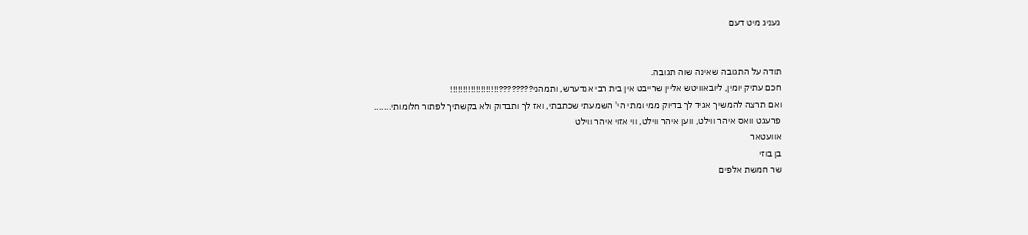געניג מיט דעם


תודה על התגובה שאינה שוה תגובה.
חכם עתיק יומין, ליובאוויטש אליין שרייבט אין בית רבי אנדערש, ותמהני????????!!!!!!!!!!!!!!!!!!!
ואם תרצה להמשיך אגיד לך בדיוק ממי ומתי הי' השמעתי שכתבתי, ואז לך ותבדוק ולא בקשתיך לפתור חלומותי.......
פרעגט וואס איהר ווילט, ווען איהר ווילט, ווי אזוי איהר ווילט
אוועטאר
בן בוזי
שר חמשת אלפים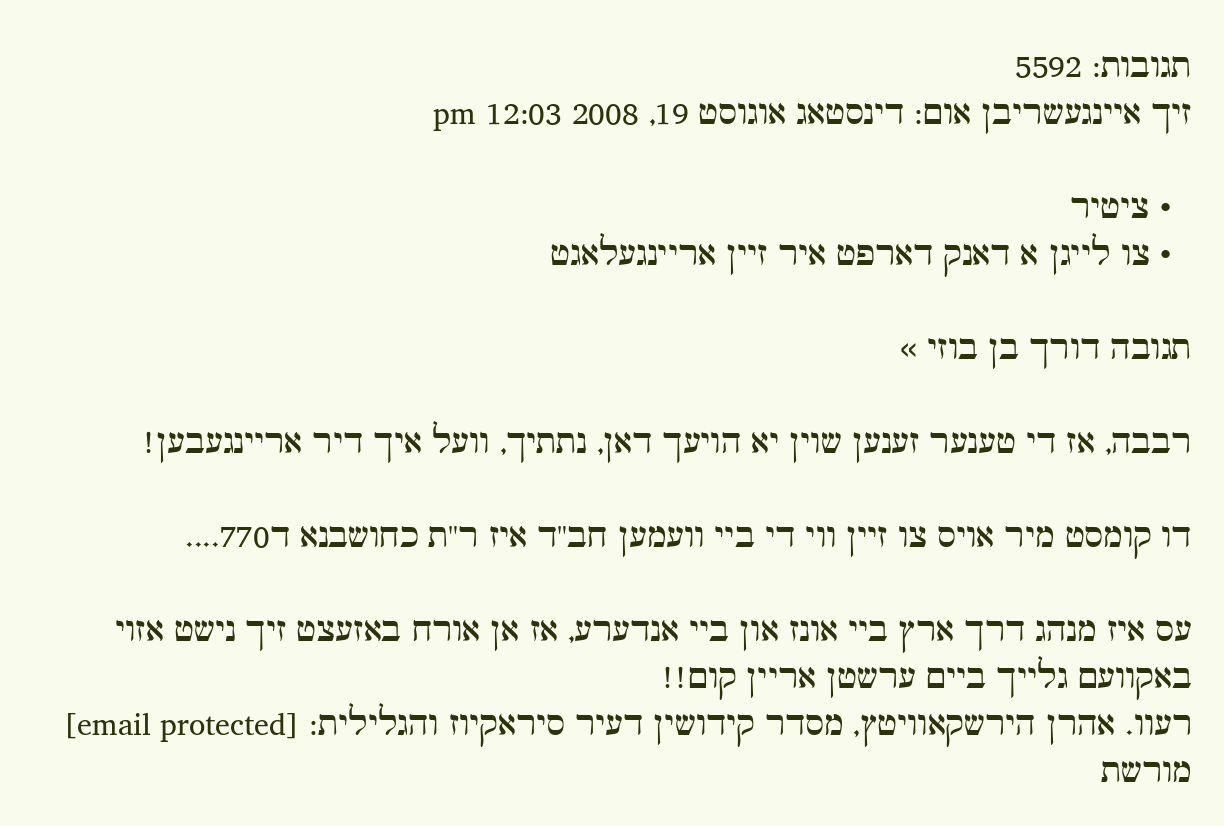תגובות: 5592
זיך איינגעשריבן אום: דינסטאג אוגוסט 19, 2008 12:03 pm

  • ציטיר
  • צו לייגן א דאנק דארפט איר זיין אריינגעלאגט

תגובה דורך בן בוזי »

רבבה, אז די טענער זענען שוין יא הויעך דאן, נתתיך, וועל איך דיר אריינגעבען!

דו קומסט מיר אויס צו זיין ווי די ביי וועמען חב"ד איז ר"ת כחושבנא ד770....

עס איז מנהג דרך ארץ ביי אונז און ביי אנדערע, אז אן אורח באזעצט זיך נישט אזוי באקוועם גלייך ביים ערשטן אריין קום!!
רעוו. אהרן הירשקאוויטץ, מסדר קידושין דעיר סיראקיוז והגלילית: [email protected]
מורשת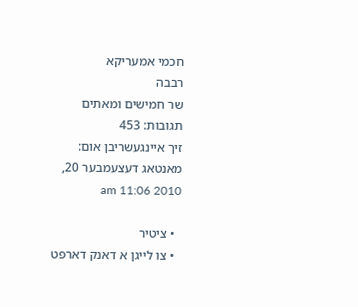חכמי אמעריקא
רבבה
שר חמישים ומאתים
תגובות: 453
זיך איינגעשריבן אום: מאנטאג דעצעמבער 20, 2010 11:06 am

  • ציטיר
  • צו לייגן א דאנק דארפט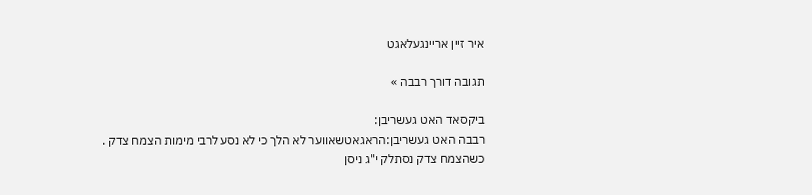איר זיין אריינגעלאגט

תגובה דורך רבבה »

ביקסאד האט געשריבן:
רבבה האט געשריבן:הראגאטשאווער לא הלך כי לא נסע לרבי מימות הצמח צדק .
כשהצמח צדק נסתלק י"ג ניסן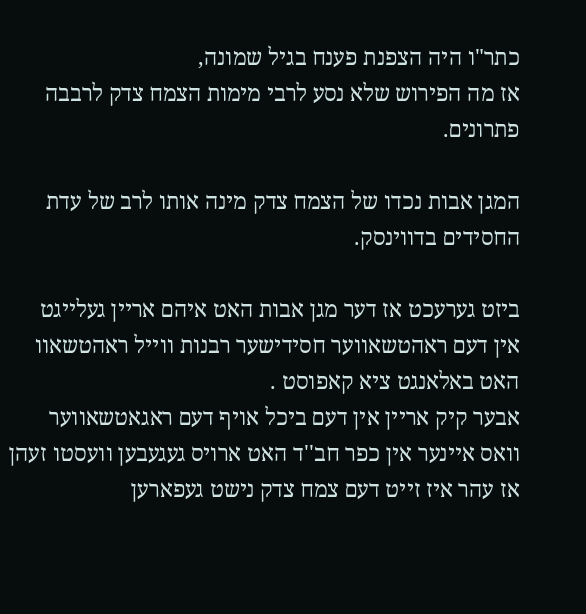כתר"ו היה הצפנת פענח בגיל שמונה,
אז מה הפירוש שלא נסע לרבי מימות הצמח צדק לרבבה פתרונים.

המגן אבות נכדו של הצמח צדק מינה אותו לרב של עדת החסידים בדווינסק.

ביזט גערעכט אז דער מגן אבות האט איהם אריין געלייגט אין דעם ראהטשאווער חסידישער רבנות ווייל ראהטשאוו האט באלאנגט ציא קאפוסט .
אבער קיק אריין אין דעם ביכל אויף דעם ראגאטשאווער וואס איינער אין כפר חב''ד האט ארויס געגעבען וועסטו זעהן אז עהר איז זייט דעם צמח צדק נישט געפארען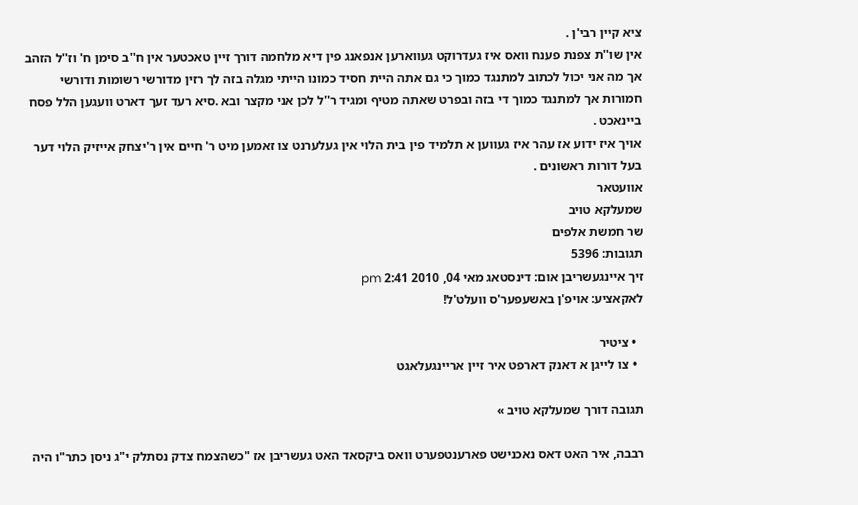ציא קיין רבי'ן .
אין שו''ת צפנת פענח וואס איז געדרוקט געווארען אנפאנג פין דיא מלחמה דורך זיין טאכטער אין ח''ב סימן ח' וז''ל הזהב אך מה אני יכול לכתוב למתנגד כמוך כי גם אתה היית חסיד כמונו הייתי מגלה בזה לך רזין מדורשי רשומות ודורשי חמורות אך למתנגד כמוך די בזה ובפרט שאתה מטיף ומגיד ר''ל לכן אני מקצר ובא .סיא רעד זעך דארט וועגען הלל פסח ביינאכט .
אויך איז ידוע אז עהר איז געווען א תלמיד פין בית הלוי אין געלערנט צו זאמען מיט ר' חיים אין ר'יצחק אייזיק הלוי דער בעל דורות ראשונים .
אוועטאר
שמעלקא טויב
שר חמשת אלפים
תגובות: 5396
זיך איינגעשריבן אום: דינסטאג מאי 04, 2010 2:41 pm
לאקאציע: אויפ'ן באשעפער'ס וועלט'ל!

  • ציטיר
  • צו לייגן א דאנק דארפט איר זיין אריינגעלאגט

תגובה דורך שמעלקא טויב »

רבבה, איר האט דאס נאכנישט פארענטפערט וואס ביקסאד האט געשריבן אז "כשהצמח צדק נסתלק י"ג ניסן כתר"ו היה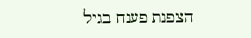הצפנת פענח בגיל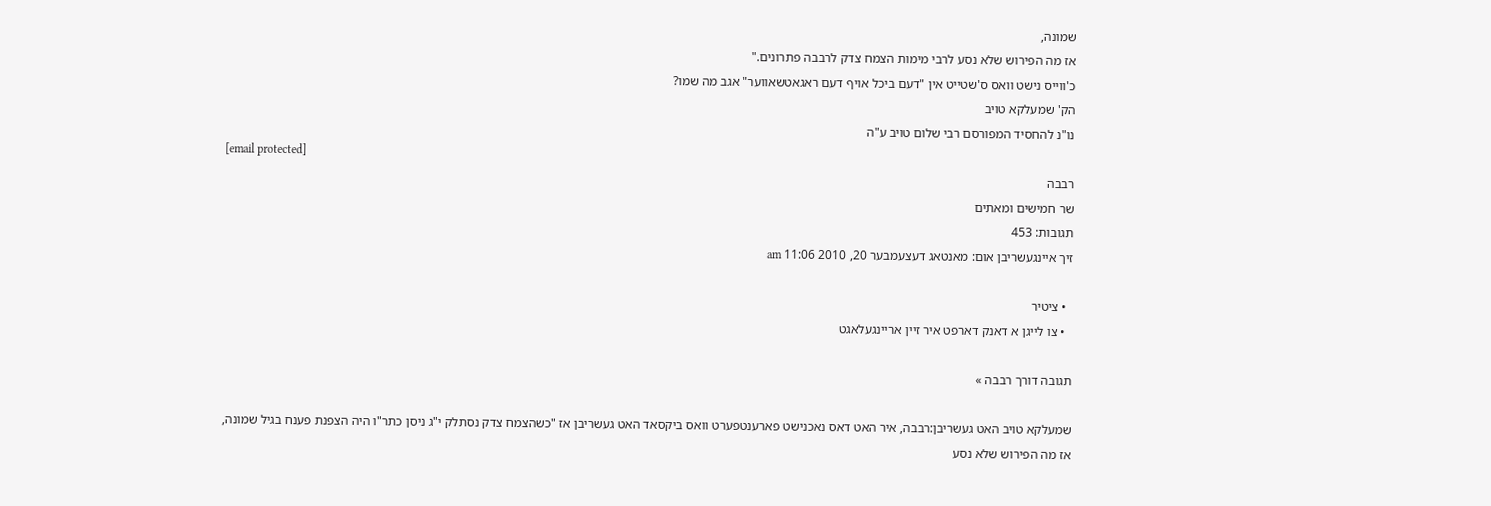שמונה,
אז מה הפירוש שלא נסע לרבי מימות הצמח צדק לרבבה פתרונים."
כ'ווייס נישט וואס ס'שטייט אין "דעם ביכל אויף דעם ראגאטשאווער" אגב מה שמו?
הק' שמעלקא טויב
נו"נ להחסיד המפורסם רבי שלום טויב ע"ה
[email protected]
רבבה
שר חמישים ומאתים
תגובות: 453
זיך איינגעשריבן אום: מאנטאג דעצעמבער 20, 2010 11:06 am

  • ציטיר
  • צו לייגן א דאנק דארפט איר זיין אריינגעלאגט

תגובה דורך רבבה »

שמעלקא טויב האט געשריבן:רבבה, איר האט דאס נאכנישט פארענטפערט וואס ביקסאד האט געשריבן אז "כשהצמח צדק נסתלק י"ג ניסן כתר"ו היה הצפנת פענח בגיל שמונה,
אז מה הפירוש שלא נסע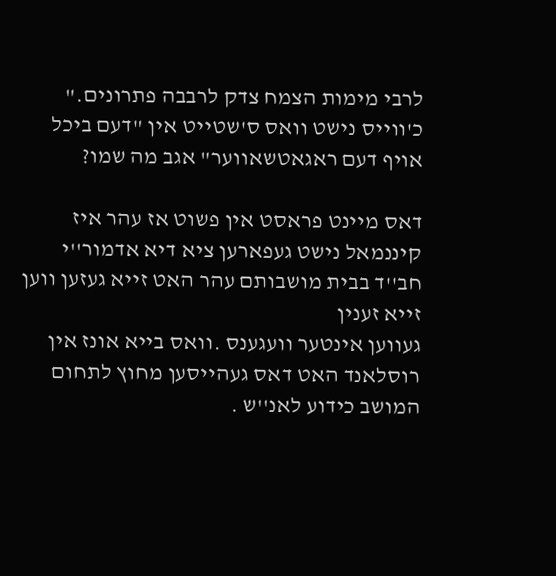לרבי מימות הצמח צדק לרבבה פתרונים."
כ'ווייס נישט וואס ס'שטייט אין "דעם ביכל אויף דעם ראגאטשאווער" אגב מה שמו?

דאס מיינט פראסט אין פשוט אז עהר איז קיננמאל נישט געפארען ציא דיא אדמור''י חב''ד בבית מושבותם עהר האט זייא געזען ווען זייא זענין
געווען אינטער וועגענס .וואס בייא אונז אין רוסלאנד האט דאס געהייסען מחוץ לתחום המושב כידוע לאנ''ש .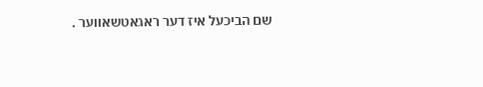שם הביכעל איז דער ראגאטשאווער .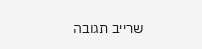שרייב תגובה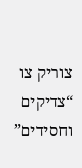צוריק צו “צדיקים וחסידים”